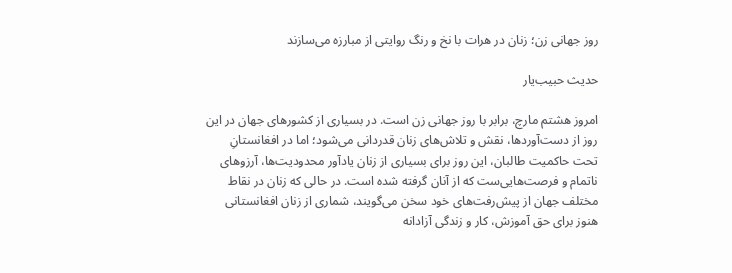روز جهانی زن؛ زنان در هرات با نخ و رنگ روایتی از مبارزه می‌‌سازند

حدیث حبیب‌یار

امروز هشتم مارچ، برابر با روز جهانی زن است. در بسیاری از کشورهای جهان در این روز از دست‌آوردها، نقش و تلاش‌های زنان قدردانی می‌شود؛ اما در افغانستانِ تحت حاکمیت طالبان، این روز برای بسیاری از زنان یادآور محدودیت‌ها، آرزوهای ناتمام و فرصت‌هایی‌ست که از آنان گرفته شده است. در حالی که زنان در نقاط مختلف جهان از پیش‌رفت‌های خود سخن می‌گویند، شماری از زنان افغانستانی هنوز برای حق آموزش، کار و زندگی آزادانه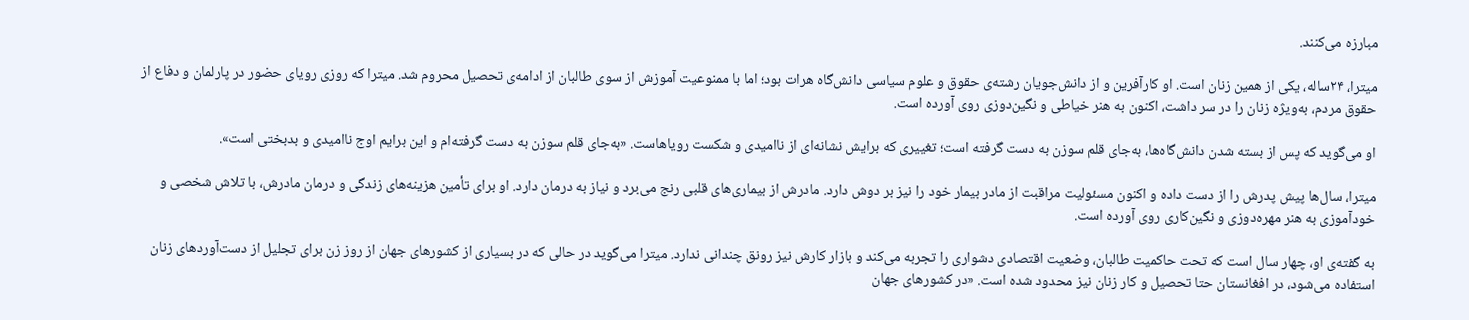مبارزه می‌کنند.

میترا، ۲۴ساله، یکی از همین زنان است. او کارآفرین و از دانش‌جویان رشته‌ی حقوق و علوم سیاسی دانش‌گاه هرات بود؛ اما با ممنوعیت آموزش از سوی طالبان از ادامه‌ی تحصیل محروم شد. میترا که روزی رویای حضور در پارلمان و دفاع از حقوق مردم، به‌ویژه زنان را در سر داشت، اکنون به هنر خیاطی و نگین‌دوزی روی آورده است.

او می‌گوید که پس از بسته شدن دانش‌گاه‌ها، به‌جای قلم سوزن به دست گرفته است؛ تغییری که برایش نشانه‌ای از ناامیدی و شکست رویاهاست. «به‌جای قلم سوزن به دست گرفته‌ام و این برایم اوج ناامیدی و بدبختی است».

میترا، سال‌ها پیش پدرش را از دست داده و اکنون مسئولیت مراقبت از مادر بیمار خود را نیز بر دوش دارد. مادرش از بیماری‌های قلبی رنج می‌برد و نیاز به درمان دارد. او برای تأمین هزینه‌های زندگی و درمان مادرش، با تلاش شخصی و خودآموزی به هنر مهره‌دوزی و نگین‌کاری روی آورده است.

به گفته‌ی او، چهار سال است که تحت حاکمیت طالبان، وضعیت اقتصادی دشواری را تجربه می‌کند و بازار کارش نیز رونق چندانی ندارد. میترا می‌گوید در حالی که در بسیاری از کشورهای جهان از روز زن برای تجلیل از دست‌آوردهای زنان استفاده می‌شود، در افغانستان حتا تحصیل و کار زنان نیز محدود شده است. «در کشورهای جهان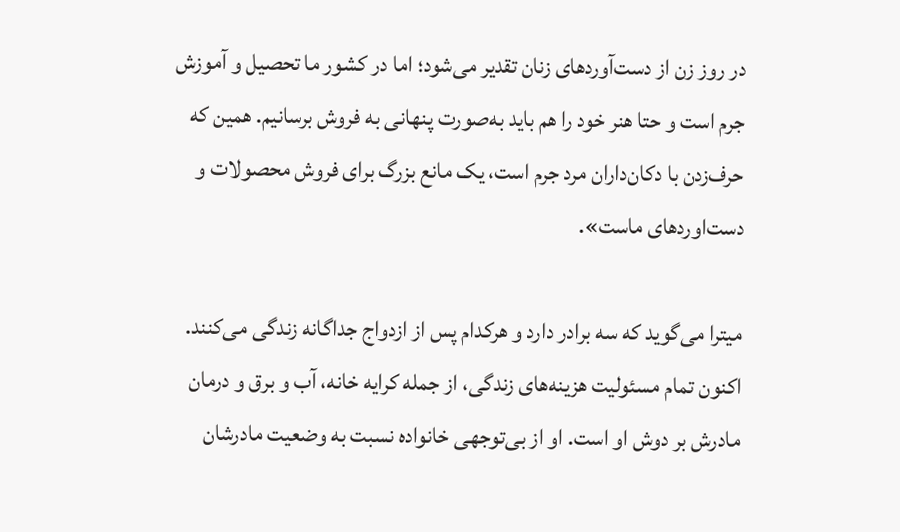در روز زن از دست‌آوردهای زنان تقدیر می‌شود؛ اما در کشور ما تحصیل و آموزش جرم است و حتا هنر خود را هم باید به‌صورت پنهانی به فروش برسانیم. همین که حرف‌زدن با دکان‌داران مرد جرم است، یک مانع بزرگ برای فروش محصولات و دست‌اورد‌های ماست».

میترا می‌گوید که سه برادر دارد و هرکدام پس از ازدواج جداگانه زندگی می‌کنند. اکنون تمام مسئولیت هزینه‌های زندگی، از جمله کرایه خانه، آب و برق و درمان مادرش بر دوش او است. او از بی‌توجهی خانواده نسبت به وضعیت مادرشان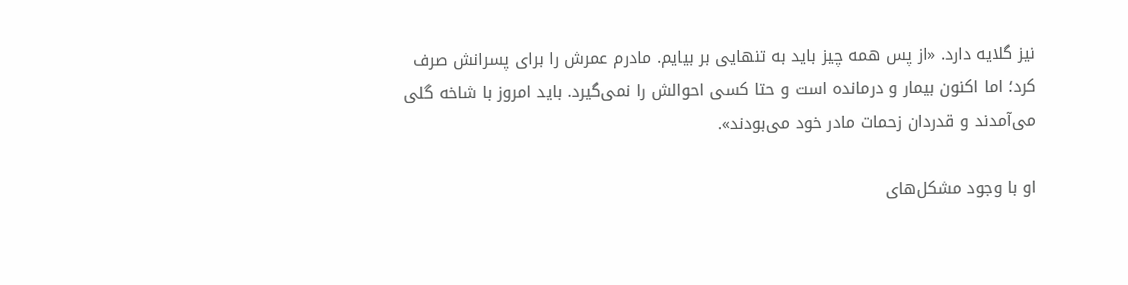نیز گلایه دارد. «از پس همه چیز باید به تنهایی بر بیایم. مادرم عمرش را برای پسرانش صرف کرد؛ اما اکنون بیمار و درمانده است و حتا کسی احوالش را نمی‌گیرد. باید امروز با شاخه گلی می‌آمدند و قدردان زحمات مادر خود می‌بودند».

او با وجود مشکل‌های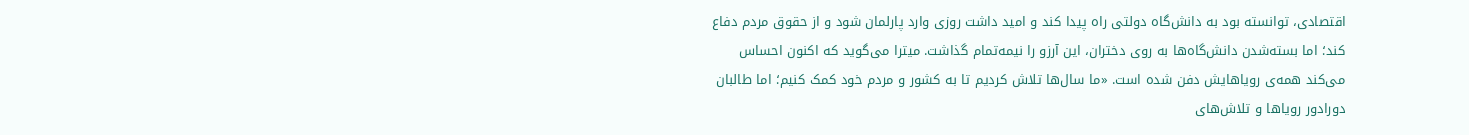اقتصادی، توانسته بود به دانش‌گاه دولتی راه پیدا کند و امید داشت روزی وارد پارلمان شود و از حقوق مردم دفاع کند؛ اما بسته‌شدن دانش‌گاه‌ها به روی دختران، این آرزو را نیمه‌تمام گذاشت. میترا می‌گوید که اکنون احساس می‌کند همه‌ی رویاهایش دفن شده است. «ما سال‌ها تلاش کردیم تا به کشور و مردم خود کمک کنیم؛ اما طالبان دورادور رویاها و تلاش‌های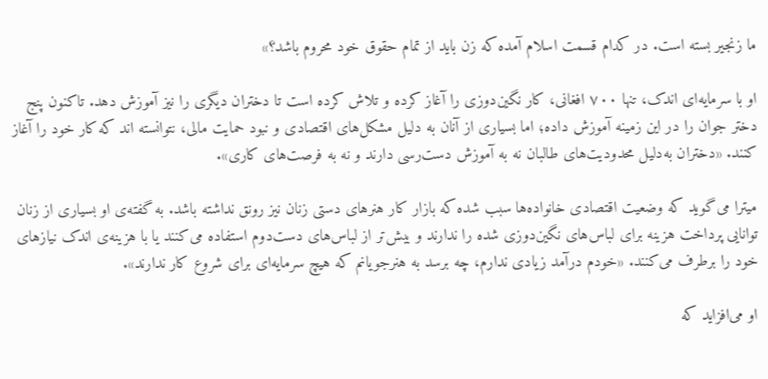ما زنجیر بسته است. در کدام قسمت اسلام آمده که زن باید از تمام حقوق خود محروم باشد؟»

او با سرمایه‌ای اندک، تنها ۷۰۰ افغانی، کار نگین‌دوزی را آغاز کرده و تلاش کرده است تا دختران دیگری را نیز آموزش دهد. تاکنون پنج دختر جوان را در این زمینه آموزش داده؛ اما بسیاری از آنان به دلیل مشکل‌های اقتصادی و نبود حمایت مالی، نتوانسته ‌اند که کار خود را آغاز کنند. «دختران به‌د‌لیل محدودیت‌های طالبان نه به آموزش دست‌رسی دارند و نه به فرصت‌های کاری».

میترا می‌گوید که وضعیت اقتصادی خانواده‌ها سبب شده که بازار کار هنرهای دستی زنان نیز رونق نداشته باشد. به گفته‌ی او بسیاری از زنان توانایی پرداخت هزینه برای لباس‌های نگین‌دوزی شده را ندارند و بیش‌تر از لباس‌های دست‌دوم استفاده می‌کنند یا با هزینه‌ی اندک نیازهای خود را برطرف می‌کنند. «خودم درآمد زیادی ندارم، چه برسد به هنرجویانم که هیچ سرمایه‌ای برای شروع کار ندارند».

او می‌افزاید که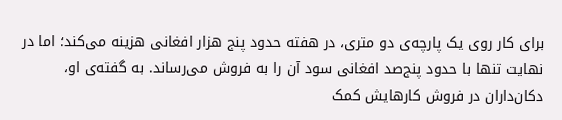برای کار روی یک پارچه‌ی دو متری، در هفته حدود پنج هزار افغانی هزینه می‌کند؛ اما در نهایت تنها با حدود پنج‌صد افغانی سود آن را به فروش می‌رساند. به گفته‌ی او، دکان‌داران در فروش کارهایش کمک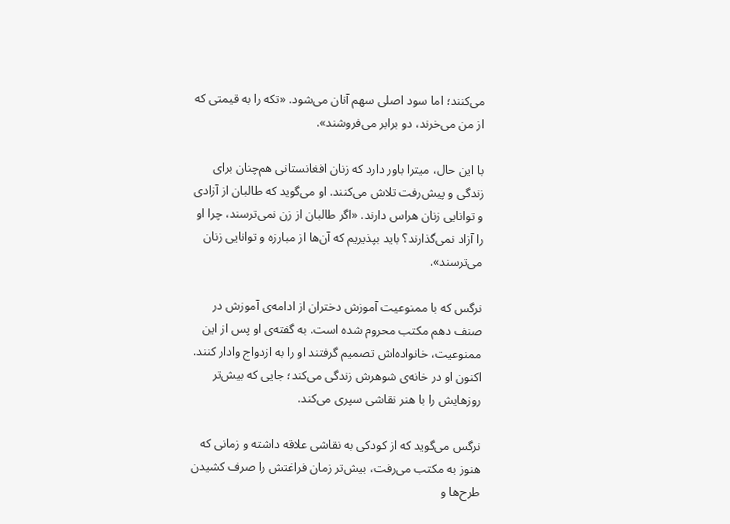می‌کنند؛ اما سود اصلی سهم آنان می‌شود. «تکه را به قیمتی که از من می‌خرند، دو برابر می‌فروشند».

با این حال، میترا باور دارد که زنان افغانستانی هم‌چنان برای زندگی و پیش‌رفت تلاش می‌کنند. او می‌گوید که طالبان از آزادی و توانایی زنان هراس دارند. «اگر طالبان از زن نمی‌ترسند، چرا او را آزاد نمی‌گذارند؟ باید بپذیریم که آن‌ها از مبارزه و توانایی زنان می‌ترسند».

نرگس که با ممنوعیت آموزش دختران از ادامه‌ی آموزش در صنف دهم مکتب محروم شده است. به گفته‌ی او پس از این ممنوعیت، خانواده‌اش تصمیم گرفتند او را به ازدواج وادار کنند. اکنون او در خانه‌ی شوهرش زندگی می‌کند؛ جایی که بیش‌تر روزهایش را با هنر نقاشی سپری می‌کند.

نرگس می‌گوید که از کودکی به نقاشی علاقه داشته و زمانی که هنوز به مکتب می‌رفت، بیش‌تر زمان فراغتش را صرف کشیدن طرح‌ها و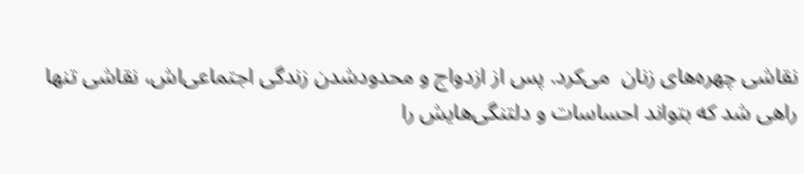نقاشی‌ چهره‌های زنان  می‌کرد. پس از ازدواج و محدود‌شدن زندگی اجتماعی‌اش، نقاشی تنها راهی شد که بتواند احساسات و دلتنگی‌هایش را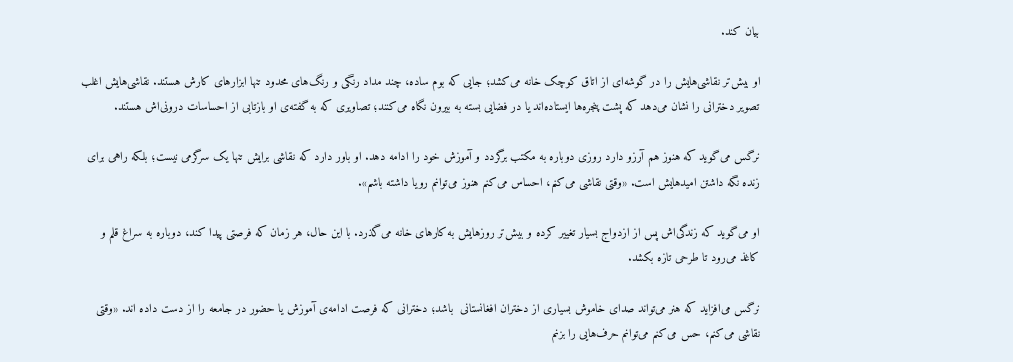بیان کند.

او بیش‌تر نقاشی‌هایش را در گوشه‌ای از اتاق کوچک خانه می‌کشد؛ جایی که بوم ساده، چند مداد رنگی و رنگ‌های محدود تنها ابزارهای کارش هستند. نقاشی‌هایش اغلب تصویر دخترانی را نشان می‌دهد که پشت پنجره‌ها ایستاده‌اند یا در فضایی بسته به بیرون نگاه می‌کنند؛ تصاویری که به گفته‌ی او بازتابی از احساسات درونی‌اش هستند.

نرگس می‌گوید که هنوز هم آرزو دارد روزی دوباره به مکتب برگردد و آموزش خود را ادامه دهد. او باور دارد که نقاشی برایش تنها یک سرگرمی نیست؛ بلکه راهی برای زنده نگه داشتن امیدهایش است. «وقتی نقاشی می‌کنم، احساس می‌کنم هنوز می‌توانم رویا داشته باشم».

او می‌گوید که زندگی‌اش پس از ازدواج بسیار تغییر کرده و بیش‌تر روزهایش به کارهای خانه می‌گذرد. با این حال، هر زمان که فرصتی پیدا کند، دوباره به سراغ قلم و کاغذ می‌رود تا طرحی تازه بکشد.

نرگس می‌افزاید که هنر می‌تواند صدای خاموش بسیاری از دختران افغانستانی  باشد؛ دخترانی که فرصت ادامه‌ی آموزش یا حضور در جامعه را از دست داده ‌اند. «وقتی نقاشی می‌کنم، حس می‌کنم می‌توانم حرف‌هایی را بزنم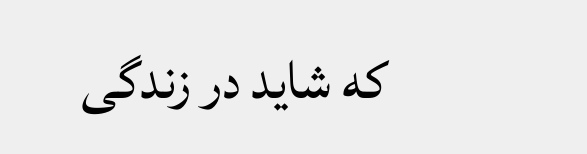که شاید در زندگی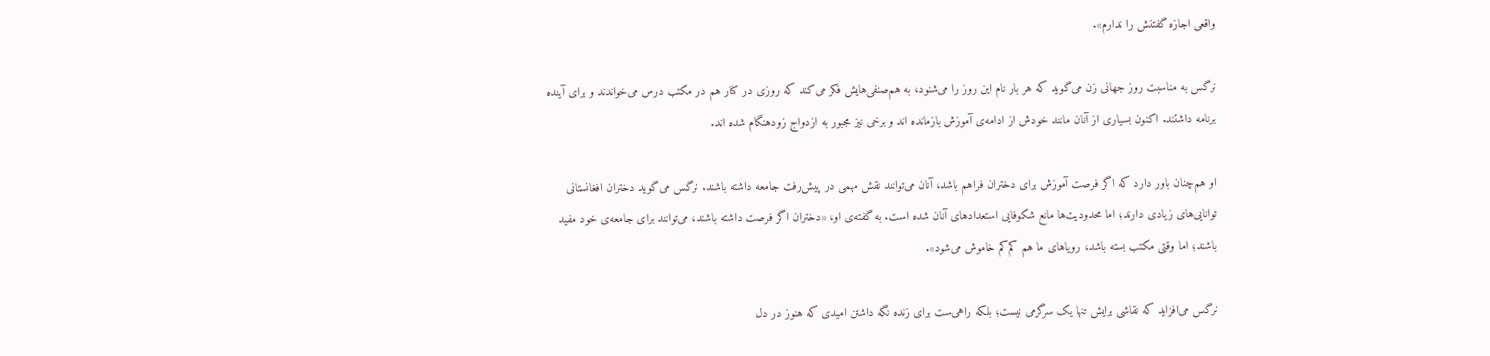واقعی اجازه گفتنش را ندارم».

نرگس به مناسبت روز جهانی زن می‌گوید که هر بار نام این روز را می‌شنود، به هم‌صنفی‌هایش فکر می‌کند که روزی در کنار هم در مکتب درس می‌خواندند و برای آینده برنامه داشتند. اکنون بسیاری از آنان مانند خودش از ادامه‌ی آموزش بازمانده ‌اند و برخی نیز مجبور به ازدواج زودهنگام شده‌ اند.

او ‌هم‌چنان باور دارد که اگر فرصت آموزش برای دختران فراهم باشد، آنان می‌توانند نقش مهمی در پیش‌رفت جامعه داشته باشند. نرگس می‌گوید دختران افغانستانی توانایی‌های زیادی دارند؛ اما محدودیت‌ها مانع شکوفایی استعدادهای آنان شده است. به گفته‌ی او، «دختران اگر فرصت داشته باشند، می‌توانند برای جامعه‌ی خود مفید باشند؛ اما وقتی مکتب بسته باشد، رویاهای ما هم کم‌کم خاموش می‌شود».

نرگس می‌افزاید که نقاشی برایش تنها یک سرگرمی نیست؛ بلکه راهی‌ست برای زنده نگه داشتن امیدی که هنوز در دل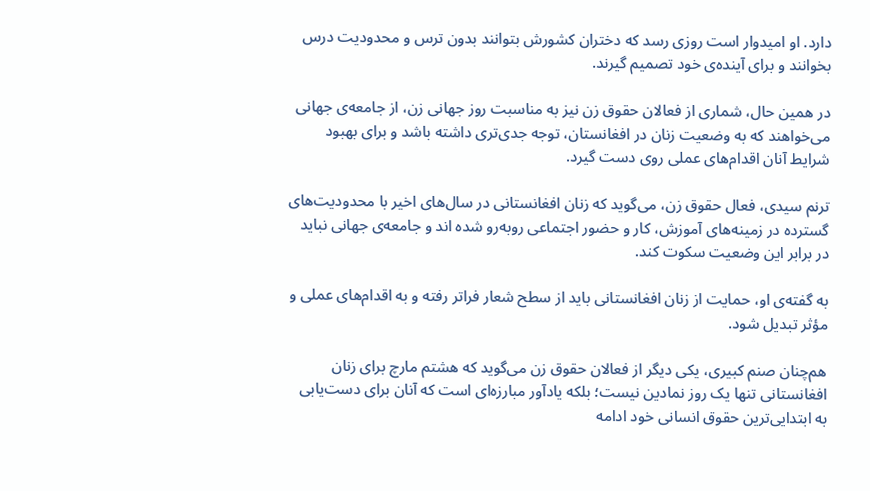دارد. او امیدوار است روزی رسد که دختران کشورش بتوانند بدون ترس و محدودیت درس بخوانند و برای آینده‌ی خود تصمیم گیرند.

در همین حال، شماری از فعالان حقوق زن نیز به مناسبت روز جهانی زن، از جامعه‌ی جهانی می‌خواهند که به وضعیت زنان در افغانستان، توجه جدی‌تری داشته باشد و برای بهبود شرایط آنان اقدام‌های عملی روی دست گیرد.

ترنم سیدی، فعال حقوق زن، می‌گوید که زنان افغانستانی در سال‌های اخیر با محدودیت‌های گسترده در زمینه‌های آموزش، کار و حضور اجتماعی روبه‌رو شده ‌اند و جامعه‌ی جهانی نباید در برابر این وضعیت سکوت کند.

به گفته‌ی او، حمایت از زنان افغانستانی باید از سطح شعار فراتر رفته و به اقدام‌های عملی و مؤثر تبدیل شود.

هم‌چنان صنم کبیری، یکی دیگر از فعالان حقوق زن می‌گوید که هشتم مارچ برای زنان افغانستانی تنها یک روز نمادین نیست؛ بلکه یادآور مبارزه‌ای است که آنان برای دست‌یابی به ابتدایی‌ترین حقوق انسانی خود ادامه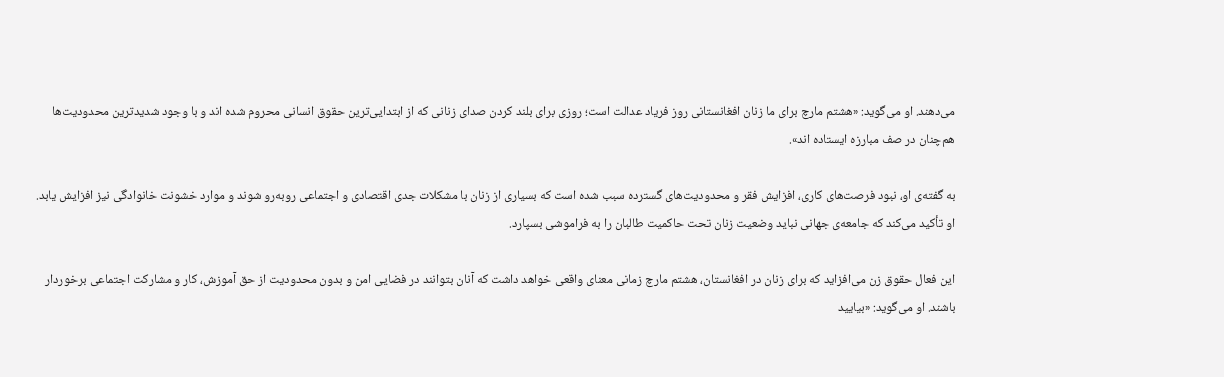می‌دهند. او می‌گوید: «هشتم مارچ برای ما زنان افغانستانی روز فریاد عدالت است؛ روزی برای بلند کردن صدای زنانی که از ابتدایی‌ترین حقوق انسانی محروم شده ‌اند و با وجود شدیدترین محدودیت‌ها هم‌چنان در صف مبارزه ایستاده‌ اند».

به گفته‌ی او، نبود فرصت‌های کاری، افزایش فقر و محدودیت‌های گسترده سبب شده است که بسیاری از زنان با مشکلات جدی اقتصادی و اجتماعی روبه‌رو شوند و موارد خشونت خانوادگی نیز افزایش یابد. او تأکید می‌کند که جامعه‌ی جهانی نباید وضعیت زنان تحت حاکمیت طالبان را به فراموشی بسپارد.

این فعال حقوق زن می‌افزاید که برای زنان در افغانستان، هشتم مارچ زمانی معنای واقعی خواهد داشت که آنان بتوانند در فضایی امن و بدون محدودیت از حق آموزش، کار و مشارکت اجتماعی برخوردار باشند. او می‌گوید: «بیایید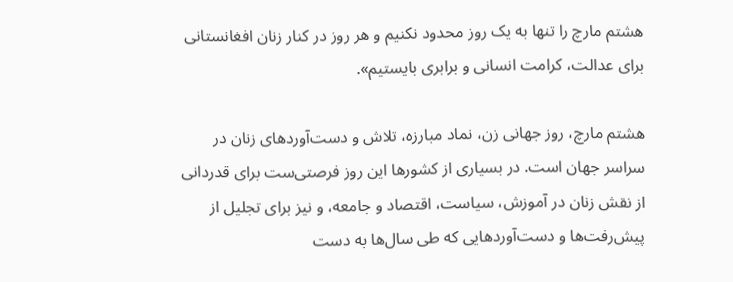هشتم مارچ را تنها به یک روز محدود نکنیم و هر روز در کنار زنان افغانستانی برای عدالت، کرامت انسانی و برابری بایستیم».

هشتم مارچ، روز جهانی زن، نماد مبارزه، تلاش و دست‌آوردهای زنان در سراسر جهان است. در بسیاری از کشورها این روز فرصتی‌ست برای قدردانی از نقش زنان در آموزش، سیاست، اقتصاد و جامعه، و نیز برای تجلیل از پیش‌رفت‌ها و دست‌آوردهایی که طی سال‌ها به دست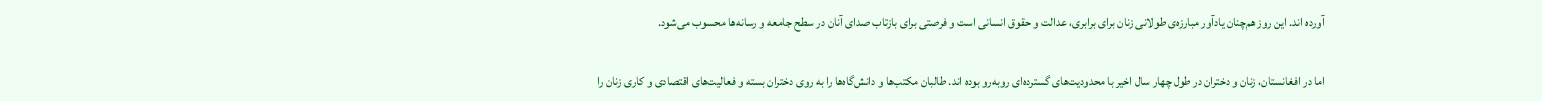آورده ‌اند. این روز هم‌چنان یادآور مبارزه‌ی طولانی زنان برای برابری، عدالت و حقوق انسانی است و فرصتی برای بازتاب صدای آنان در سطح جامعه و رسانه‌ها محسوب می‌شود.

اما در افغانستان، زنان و دختران در طول چهار سال اخیر با محدودیت‌های گسترده‌ای روبه‌رو بوده ‌اند. طالبان مکتب‌ها و دانش‌گاه‌ها را به روی دختران بسته ‌و فعالیت‌های اقتصادی و کاری زنان را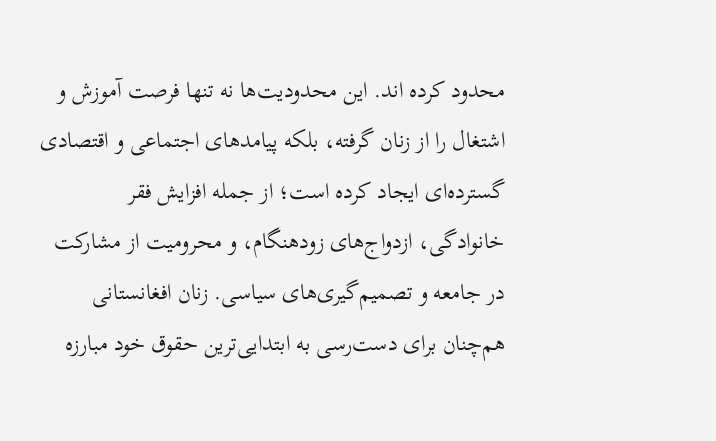محدود کرده ‌اند. این محدودیت‌ها نه تنها فرصت آموزش و اشتغال را از زنان گرفته، بلکه پیامدهای اجتماعی و اقتصادی گسترده‌ای ایجاد کرده است؛ از جمله افزایش فقر خانوادگی، ازدواج‌های زودهنگام، و محرومیت از مشارکت در جامعه و تصمیم‌گیری‌های سیاسی. زنان افغانستانی هم‌چنان برای دست‌رسی به ابتدایی‌ترین حقوق خود مبارزه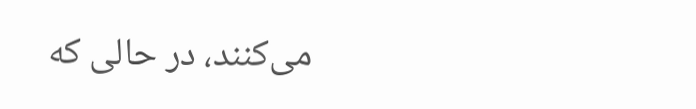می‌کنند، در حالی که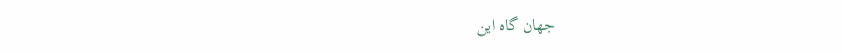جهان گاه این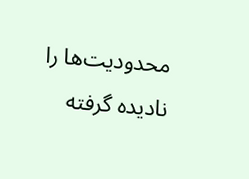محدودیت‌ها را نادیده گرفته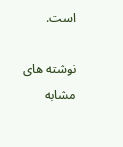است.

نوشته های مشابه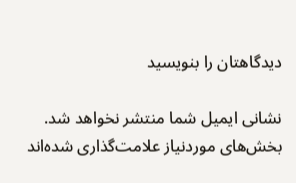دیدگاهتان را بنویسید

نشانی ایمیل شما منتشر نخواهد شد. بخش‌های موردنیاز علامت‌گذاری شده‌اند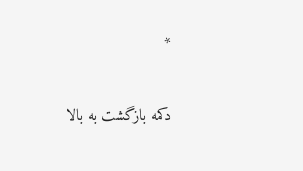*

دکمه بازگشت به بالا